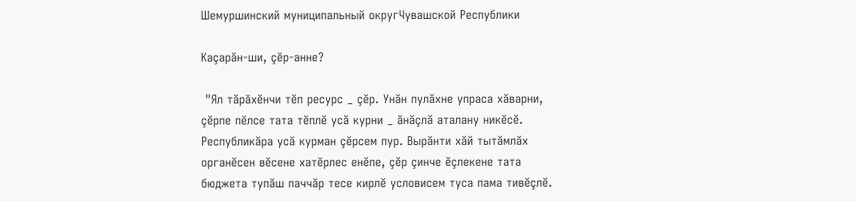Шемуршинский муниципальный округЧувашской Республики

Каçарăн-ши, çĕр-анне?

 "Ял тăрăхĕнчи тĕп ресурс _ çĕр. Унăн пулăхне упраса хăварни, çĕрпе пĕлсе тата тĕплĕ усă курни _ ăнăçлă аталану никĕсĕ. Республикăра усă курман çĕрсем пур. Вырăнти хăй тытăмлăх органĕсен вĕсене хатĕрлес енĕпе, çĕр çинче ĕçлекене тата бюджета тупăш паччăр тесе кирлĕ условисем туса пама тивĕçлĕ.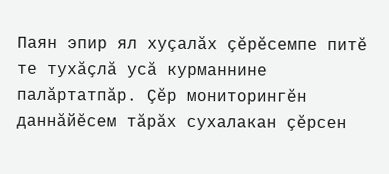Паян эпир ял хуçалăх çĕрĕсемпе питĕ те тухăçлă усă курманнине палăртатпăр. Çĕр мониторингĕн даннăйĕсем тăрăх сухалакан çĕрсен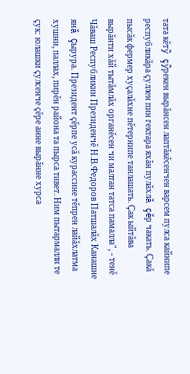тата кĕтỹ çỹрекен вырăнсен лаптăкĕсенчен варсем пулса кайнипе республикăра çуллен пин гектара яхăн пулăхлă çĕр чакать. Çакă пысăк фермер хуçалăхне пĕтернипе танлашать. Çак ыйтăва вырăнти хăй тытăмлăх органĕсен чи малтан татса памалла", - тенĕ Чăваш Республикин Президенчĕ Н.В.Федоров Патшалăх Канашне янă Çырура. Президент çĕрпе усă курассине тĕпрен лайăхлатма хушни, паллах, пирĕн района та пырса тивет. Ним пытармалли те çук: юлашки çулсенче çĕре анне вырăнне хурса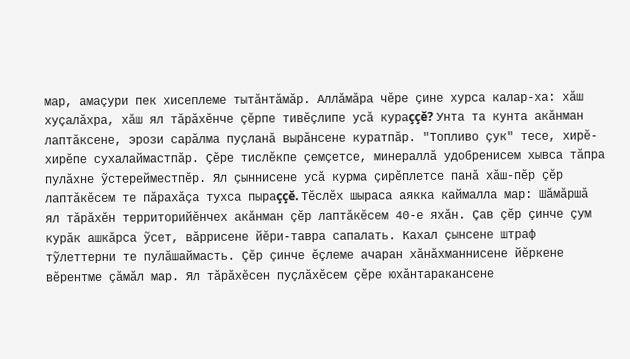мар, амаçури пек хисеплеме тытăнтăмăр. Аллăмăра чĕре çине хурса калар-ха: хăш хуçалăхра, хăш ял тăрăхĕнче çĕрпе тивĕçлипе усă кураççĕ? Унта та кунта акăнман лаптăксене, эрози сарăлма пуçланă вырăнсене куратпăр. "Топливо çук" тесе, хирĕ-хирĕпе сухалаймастпăр. Çĕре тислĕкпе çемçетсе, минераллă удобренисем хывса тăпра пулăхне ỹстерейместпĕр. Ял çыннисене усă курма çирĕплетсе панă хăш-пĕр çĕр лаптăкĕсем те пăрахăçа тухса пыраççĕ. Тĕслĕх шыраса аякка каймалла мар: Шăмăршă ял тăрăхĕн территорийĕнчех акăнман çĕр лаптăкĕсем 40-е яхăн. Çав çĕр çинче çум курăк ашкăрса ỹсет, вăррисене йĕри-тавра сапалать. Кахал çынсене штраф тỹлеттерни те пулăшаймасть. Çĕр çинче ĕçлеме ачаран хăнăхманнисене йĕркене вĕрентме çăмăл мар. Ял тăрăхĕсен пуçлăхĕсем çĕре юхăнтаракансене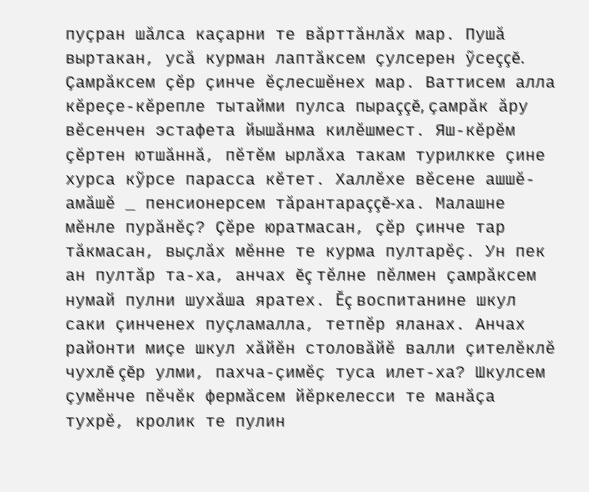пуçран шăлса каçарни те вăрттăнлăх мар. Пушă выртакан, усă курман лаптăксем çулсерен ỹсеççĕ. Çамрăксем çĕр çинче ĕçлесшĕнех мар. Ваттисем алла кĕреçе-кĕрепле тытайми пулса пыраççĕ, çамрăк ăру вĕсенчен эстафета йышăнма килĕшмест. Яш-кĕрĕм çĕртен ютшăннă, пĕтĕм ырлăха такам турилкке çине хурса кỹрсе парасса кĕтет. Халлĕхе вĕсене ашшĕ-амăшĕ _ пенсионерсем тăрантараççĕ-ха. Малашне мĕнле пурăнĕç? Çĕре юратмасан, çĕр çинче тар тăкмасан, выçлăх мĕнне те курма пултарĕç. Ун пек ан пултăр та-ха, анчах ĕç тĕлне пĕлмен çамрăксем нумай пулни шухăша яратех. Ĕç воспитанине шкул саки çинченех пуçламалла, тетпĕр яланах. Анчах районти миçе шкул хăйĕн столовăйĕ валли çителĕклĕ чухлĕ çĕр улми, пахча-çимĕç туса илет-ха? Шкулсем çумĕнче пĕчĕк фермăсем йĕркелесси те манăçа тухрĕ, кролик те пулин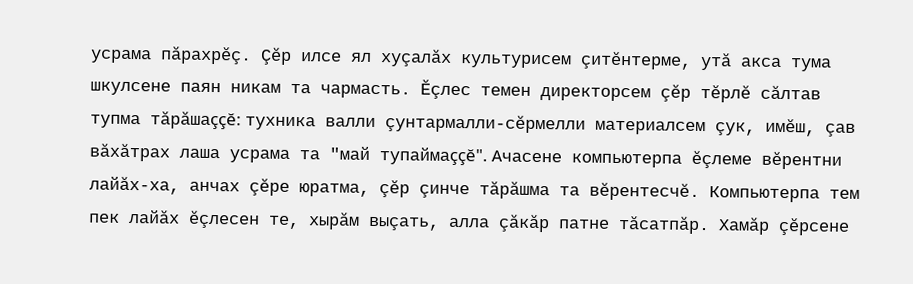усрама пăрахрĕç. Çĕр илсе ял хуçалăх культурисем çитĕнтерме, утă акса тума шкулсене паян никам та чармасть. Ĕçлес темен директорсем çĕр тĕрлĕ сăлтав тупма тăрăшаççĕ: тухника валли çунтармалли-сĕрмелли материалсем çук, имĕш, çав вăхăтрах лаша усрама та "май тупаймаççĕ". Ачасене компьютерпа ĕçлеме вĕрентни лайăх-ха, анчах çĕре юратма, çĕр çинче тăрăшма та вĕрентесчĕ. Компьютерпа тем пек лайăх ĕçлесен те, хырăм выçать, алла çăкăр патне тăсатпăр. Хамăр çĕрсене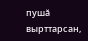пушă вырттарсан,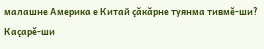малашне Америка е Китай çăкăрне туянма тивмĕ-ши? Каçарĕ-ши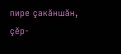пире çакăншăн, çĕр-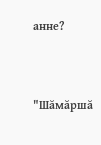анне?



"Шăмăршă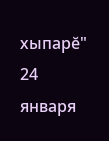хыпарĕ"
24 января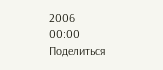2006
00:00
Поделиться